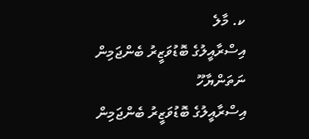ކ. މާލެ
އިސްރާއީލުގެ ބޮޑުވަޒީރު ބެންޖަމިން ނަތަންޔާހޫ
އިސްރާއީލުގެ ބޮޑުވަޒީރު ބެންޖަމިން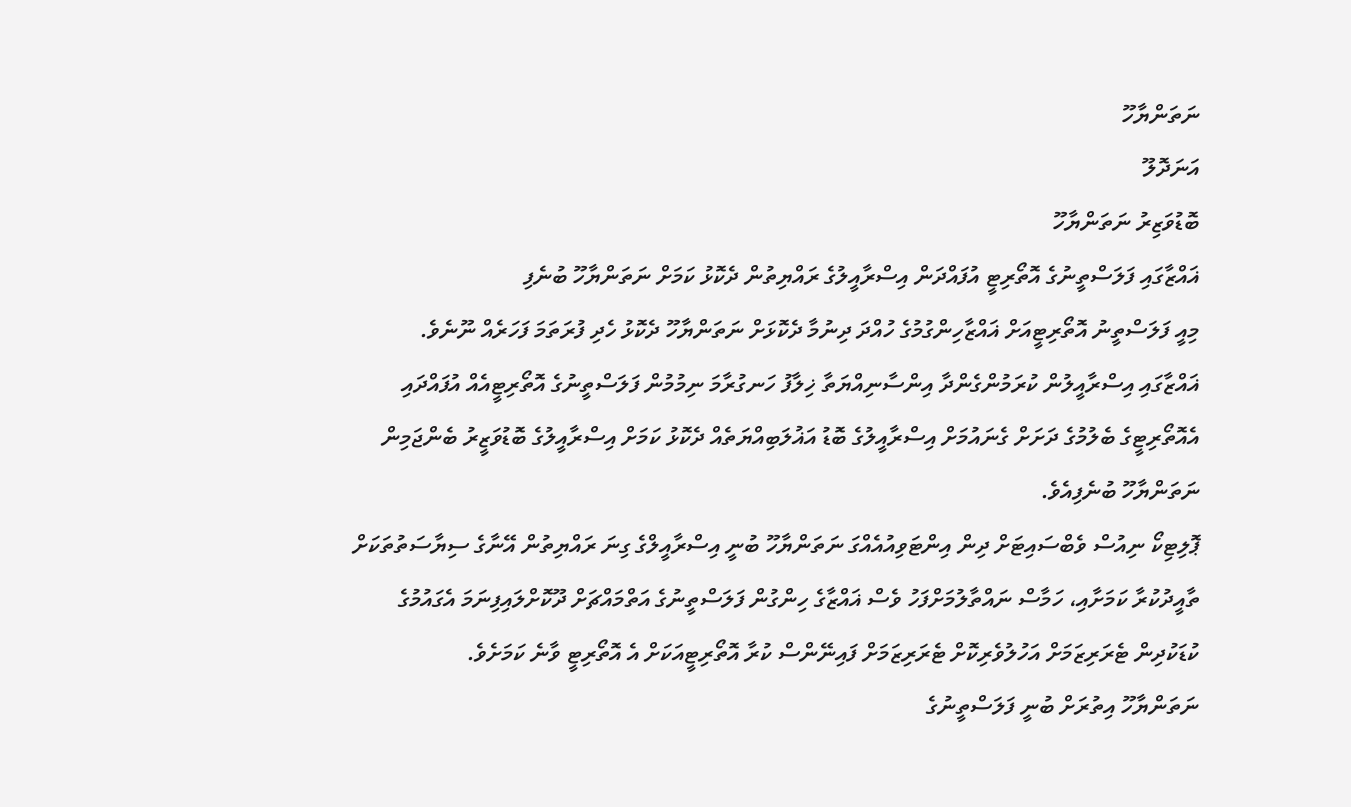ނަތަންޔާހޫ
އަނަދޮލޫ
ބޮޑުވަޒިރު ނަތަންޔާހޫ
ޣައްޒާގައި ފަލަސްތީނުގެ އޮތޯރިޓީ އުފައްދަން އިސްރާއީލުގެ ރައްޔިތުން ދެކޮޅު ކަމަށް ނަތަންޔާހޫ ބުނެފި
މިއީ ފަލަސްތީނު އޮތޯރިޓީއަށް ޣައްޒާހިންގުމުގެ ހުއްދަ ދިނުމާ ދެކޮޅަށް ނަތަންޔާހޫ ދެކޮޅު ހެދި ފުރަތަމަ ފަހަރެއް ނޫނެވެ.
ޣައްޒާގައި އިސްރާއީލުން ކުރަމުންގެންދާ އިންސާނިއްޔަތާ ޚިލާފު ހަނގުރާމަ ނިމުމުން ފަލަސްތީނުގެ އޮތޯރިޓީއެއް އުފައްދައި އެއޮތޯރިޓީގެ ބެލުމުގެ ދަށަށް ގެނައުމަށް އިސްރާއީލުގެ ބޮޑު އަޣުލަބިއްޔަތެއް ދެކޮޅު ކަމަށް އިސްރާއީލުގެ ބޮޑުވަޒީރު ބެންޖަމިން ނަތަންޔާހޫ ބުނެފިއެވެ.
ޕޮލިޓިކޯ ނިއުސް ވެބްސައިޓަށް ދިން އިންޓަވިއުއެއްގަ ނަތަންޔާހޫ ބުނީ އިސްރާއީލްގެ ގިނަ ރައްޔިތުން އޭނާގެ ސިޔާސަތުތަކަށް ތާއީދުކުރާ ކަމަށާއި، ހަމާސް ނައްތާލުމަށްފަހު ވެސް ޣައްޒާގެ ހިންގުން ފަލަސްތީނުގެ އަތްމައްޗަށް ދޫކޮށްލައިފިނަމަ އެގައުމުގެ ކުޑަކުދިން ޓެރަރިޒަމަށް އަހުލުވެރިކޮށް ޓެރަރިޒަމަށް ފައިނޭންސް ކުރާ އޮތޯރިޓީއަކަށް އެ އޮތޯރިޓީ ވާނެ ކަމަށެވެ.
ނަތަންޔާހޫ އިތުރަށް ބުނީ ފަލަސްތީނުގެ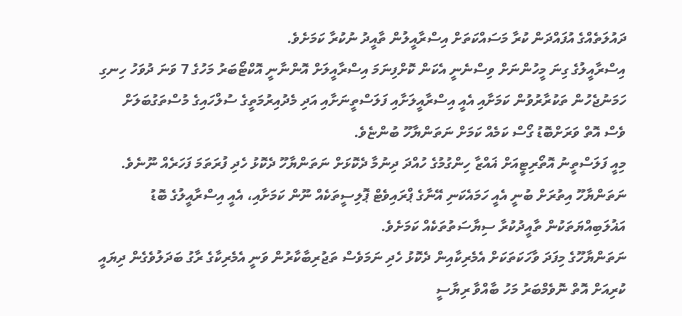ދައުލަތެއްގެ އުފައްދަން ކުރާ މަސައްކަތަށް އިސްރާއީލުން ތާއީދު ނުކުރާ ކަމަށެވެ.
އިސްރާއީލުގެ ގިނަ މީހުންނަށް ވިސްނެނީ އެކަން ކޮށްފިނަމަ އިސްރާއީލަށް އޮންނާނީ އޮކްޓޯބަރު މަހުގެ 7 ވަނަ ދުވަހު ހިނގި ހަމަނުޖެހުން ތަކުރާރުވުން ކަމަށާއި އެއީ އިސްރާއީލަށާއި ފަލަސްތީނަށާއި އަދި މެދުއިރުމަތީގެ ސުލްހައިގެ މުސްތަގުބަލަށް ވެސް އޮތް ވަރަށްބޮޑު ގޯސް ކަމެއް ކަމަށް ނަތަންޔާހޫ ބުންޏެވެ.
މިއީ ފަލަސްތީނު އޮތޯރިޓީއަށް ޣައްޒާ ހިންގުމުގެ ހުއްދަ ދިނުމާ ދެކޮޅަށް ނަތަންޔާހޫ ދެކޮޅު ހެދި ފުރަތަމަ ފަހަރެއް ނޫނެވެ.
ނަތަންޔާހޫ އިތުރަށް ބުނީ އެއީ ހަމައެކަނި އޭނާގެ ޕްރައިވެޓް ޕޮލިސީތަކެއް ނޫން ކަމަށާއި، އެއީ އިސްރާއީލުގެ ބޮޑު އަޣުލަބިއްޔަތަކުން ތާއީދުކުރާ ސިޔާސަތުތަކެއް ކަމަށެވެ.
ނަތަންޔާހޫގެ މިފަދަ ވާހަކަތަކަށް އެމެރިކާއިން ދެކޮޅު ހެދި ނަމަވެސް ތަޖުރިބާކާރުން ވަނީ އެމެރިކާގެ ރާގު ބަދަލުވެގެން ދިޔައީ ކުރިއަށް އޮތް ނޮވެމްބަރު މަހު ބާއްވާ ރިޔާސީ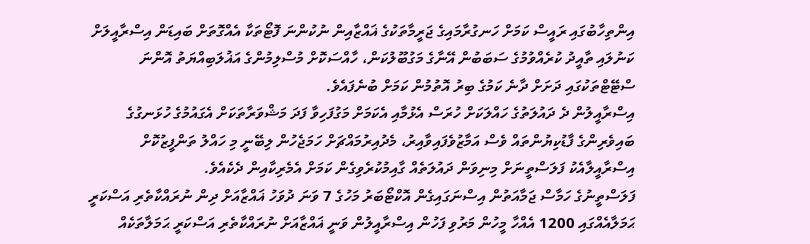އިންތިހާބުގައި ރައީސް ކަމަށް ހަނގުރާމައިގެ ޖަރީމާތަކުގެ ޣައްޒާއިން ނުކުންނަ ފޮޓޯތަކާ އެއްގޮތަށް ބައިޑަން އިސްރާއީލަށް ކަނުލައި ތާއީދު ކުރެއްވުމުގެ ސަބަބުން އޭނާގެ މަގުބޫލުކަން، ހާއްސަކޮށް މުސްލިމުންގެ އަޣުލަބިއްޔަތު އޮންނަ ސްޓޭޓްތަކުގައި ދަށަށް ދާނެ ކަމުގެ ބިރު އޮތުމުން ކަމަށް ބުނެފައެވެ.
އިސްރާއީލުން ދެ ދައުލަތުގެ ހައްލަކަށް ހުރަސް އެޅުމާއި އެކަމަށް މަގުފަހިވާ ފަދަ މަޝްވަރާތަކަށް އެގައުމުގެ ހުޅަނގުގެ ބައިވެރިންގެ ފާޑުކިޔުންތައް ވެސް އަމާޒުވެފައިވާއިރު، މެދުއިރުމައްޗަށް ހަމަޖެހުން ލިބޭނީ މި ހައްލު ތަންފީޒުކޮށް އިސްރާއީލާއެކު ފަލަސްތީނަށް މިނިވަން ދައުލަތެއް ގާއިމުކުރެވިގެން ކަމަށް އެމެރިކާއިން ދެކެއެވެ.
ފަލަސްތީނުގެ ހަމާސް ޖަމާއަތުން އިސްނަގައިގެން އޮކްޓޯބަރު މަހުގެ 7 ވަނަ ދުވަހު ޣައްޒާއަށް ދިން ނުރައްކާތެރި އަސްކަރީ ޙަމަލާއެއްގައި 1200 އެއްހާ މީހުން މަރުވި ފަހުން އިސްރާއީލުން ވަނީ ޣައްޒާއަށް ނުރައްކާތެރި އަސްކަރީ ޙަމަލާތަކެއް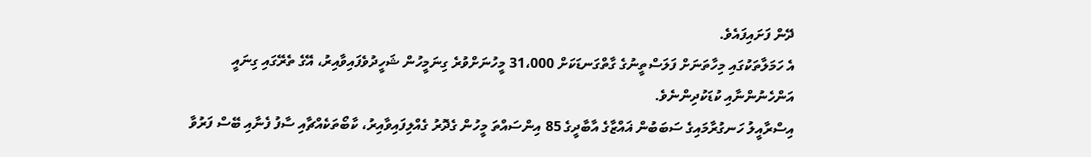ދޭން ފަށައިފައެވެ.
އެ ހަމަލާތަކުގައި މިހާތަނަށް ފަލަސްތީނުގެ ގާތްގަނޑަކަށް 31،000 މީހުނަށްވުރެ ގިނަމީހުން ޝަހީދުވެފައިވާއިރު، އޭގެ ތެރޭގައި ގިނައީ އަންހެނުންނާއި ކުޑަކުދިންނެވެ.
އިސްރާއީލު ހަނގުރާމައިގެ ސަބަބުން ޣައްޒާގެ އާބާދީގެ 85 އިންސައްތަ މީހުން ގެދޮރު ގެއްލިފައިވާއިރު، ކާބޯތަކެއްޗާއި ސާފު ފެނާއި ބޭސް ފަރުވާ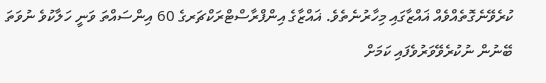ކުރެވޭނެގޮތެއްވެއް ޣައްޒާގައި މިހާރުނެތެވެ. ޣައްޒާގެ އިންފްރާސްޓްރަކްޗަރގެ 60 އިންސައްތަ ވަނީ ހަލާކުވެ ނުވަތަ ބޭނުން ނުކުރެވޭވަރުވެފައި ކަމަށް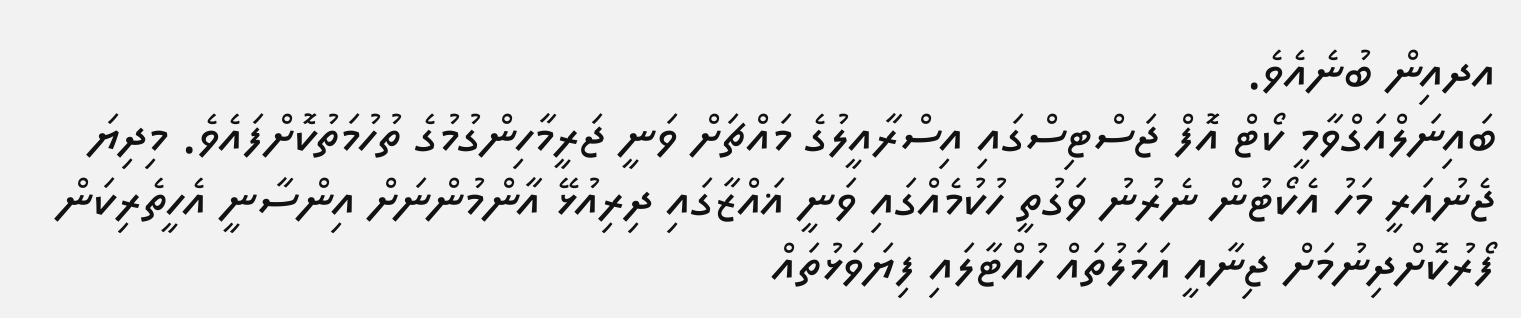އދއިން ބުނެއެވެ.
ބައިނަލްއަގްވާމީ ކޯޓް އޮފް ޖަސްޓިސްގައި އިސްރާއީލުގެ މައްޗަށް ވަނީ ޖަރީމާހިންގުމުގެ ތުހުމަތުކޮށްފައެވެ. މިދިޔަ ޖެނުއަރީ މަހު އެކޯޓުން ނެރުނު ވަގުތީ ހުކުމެއްގައި ވަނީ ޣައްޒާގައި ދިރިއުޅޭ އާންމުންނަށް އިންސާނީ އެހީތެރިކަން ފޯރުކޮށްދިނުމަށް ޖިނާއީ އަމަލުތައް ހުއްޓާލައި ފިޔަވަޅުތައް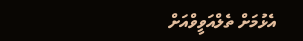އެޅުމަށް ތެލްއަވީވްއަށް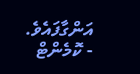އަންގާފައެވެ.
- ކޮމެންޓް